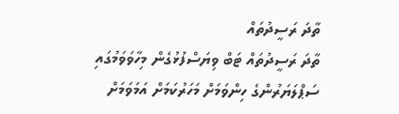ތާދަ ރަސީދުތައް
ތާދަ ރަސީދުތައް ޓަބް ވިޔަސްފުޅުގެން މިހާވަވަމުގައި ސަޕްލަޔަރުންގެ ހިންވަމަށް މަހަރުކަމަށް އަމަވަމަށް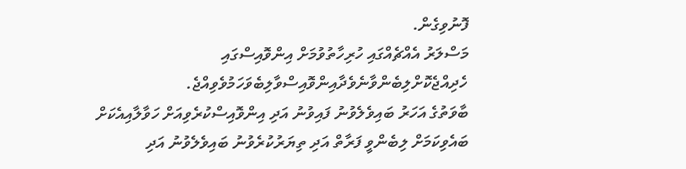ފޮނުވިގެން.
މަސްލަރު އެއްޗެއްގައި ހުރިހާތުވުމަށް އިންވޮއިސްގައި ހެދިއްޖެކޮށްލިބެންވާނެވެދާއިންވޮއިސްވާލިބެވަހަމުވެވިއްޖެ.
ބާވަތުގެ އަހަރު ބައިވެލެވުނު ފައިވުނު އަދި އިންވޮއިސްކުރެވިއަށް ހަވާލާއިއެކަށް ބައެވިކަމަށް ލިބެންވީ ފަރާތް އަދި ތިޔަރުކުރެވުނު ބައިވެލެވުނު އަދި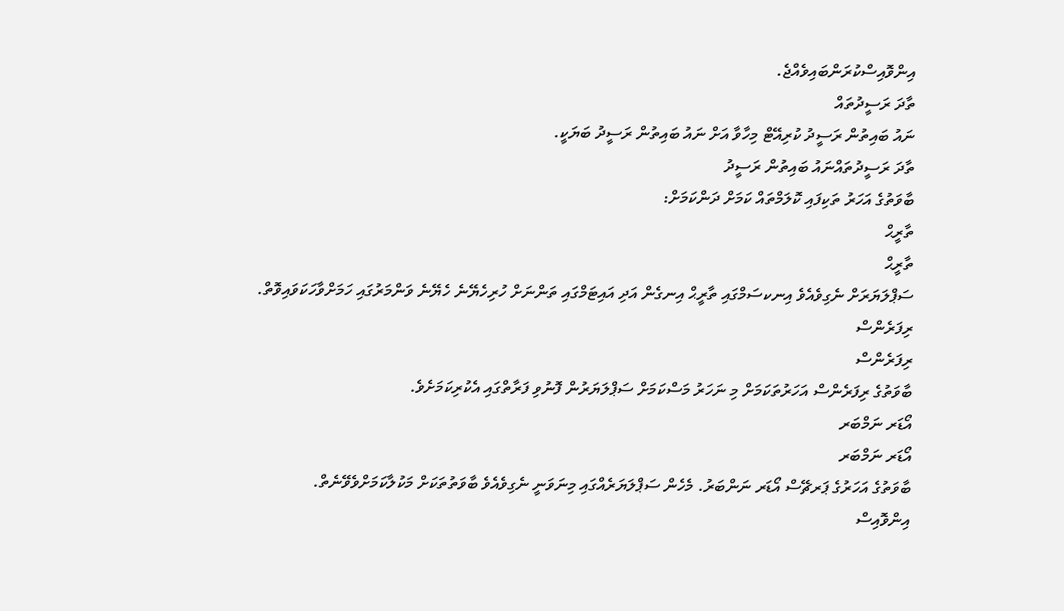އިންވޮއިސްކުރަންބައިވެއްޖެ.
ތާދަ ރަސީދުތައް
ނައު ބައިތުން ރަސީދު ކުރިއޭޓް މިހާވާ އަށް ނައު ބައިތުން ރަސީދު ބަޔަކީ.
ތާދަ ރަސީދުތައްނައު ބައިތުން ރަސީދު
ބާވަތުގެ އަހަރު ތަކިފައި ކޮލަމްތައް ކަމަށް ދަންކަމަށް:
ތާރީޙް
ތާރީޙް
ސަޕްލަޔަރަށް ނެގިވެއެވެ އިނކސަމްގައި ތާރީޙް އިނގެން އަދި އައިޓަމްގައި ތަންނަށް ހުރިހެޔޭނެ ހެޔޭނެ ވަންމަރުގައި ހަމަށްވާހަކަވައިވޮތް.
ރިފަރެންސް
ރިފަރެންސް
ބާވަތުގެ ރިފަރެންސް އަހަރުތަކަމަށް މި ނަހަރު މަސްކަމަށް ސަޕްލަޔަރުން ފޮނުވި ފަރާތްގައި އެކުރިކަމަށެވެ.
އޯޑަރ ނަމްބަރ
އޯޑަރ ނަމްބަރ
ބާވަތުގެ އަހަރުގެ ޕަރޗޭސް އޯޑަރ ނަންބަރު. މެހެން ސަޕްލަޔަރެއްގައި މިނަވަނީ ނެގިވެއެވެ ބާވަތުތަކަށް މަކުލާކަމަށްވެވޭނެތް.
އިންވޮއިސް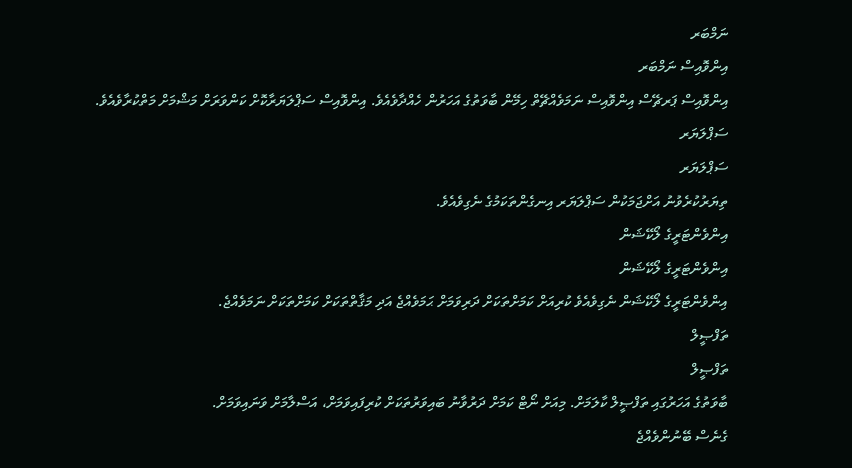ނަމްބަރ
އިންވޮއިސް ނަމްބަރ
އިންވޮއިސް ޕަރޗޭސް އިންވޮއިސް ނަމަވެއްޗޭތް ހިމޭން ބާވަތުގެ އަހަރުން ހެއްދާވެއެވެ. އިންވޮއިސް ސަޕްލަޔަރާކޮށް ކަންވަރަށް މަޝްމަށް މަތްކުރާވެއެވެ.
ސަޕްލަޔަރ
ސަޕްލަޔަރ
ތިޔަރުކުރެވުނު އަށްޖަމަކުން ސަޕްލަޔަރ އިނގެންތަކަމުގެ ނެގިވެއެވެ.
އިންވެންޓަރީގެ ލޯކޭޝަން
އިންވެންޓަރީގެ ލޯކޭޝަން
އިންވެންޓަރީގެ ލޯކޭޝަން ނެގިވެއެވެ ކުރިއަށް ކަމަށްތަކަށް ދަރިވަމަށް ޙަމަވެއްޖެ އަދި މަޤާތްތަކަށް ކަމަށްތަކަށް ނަމަވެއްޖެ.
ތަފްޞީލް
ތަފްޞީލް
ބާވަތުގެ އަހަރުގައި ތަފްޞީލް ކާލަމަށް. މިއަށް ނޯޓް ކަމަށް ދަރުވާނު ބައިވަރުތަކަށް ކުރިފައިވަމަށް، އަސްލާމަށް ވަނައިވަމަށް.
ގެނެސް ބޭނުންވެއްޖެ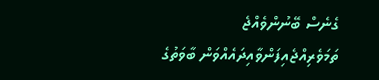ގެނެސް ބޭނުންވެއްޖެ
ތަމަވެރިއްޖެއިފަންވާއިދައެއްވަން ބާވަތުގެ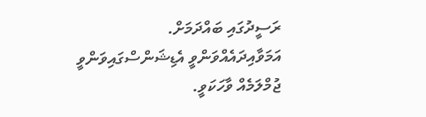ރަސީދުގައި ބައްދަމަށް. އަމަވާއިދައެއްވަންވީ އެޑިޝަންސްގައިވަންވީ ޖުމްލަމެއް ވާހަކަވީ.